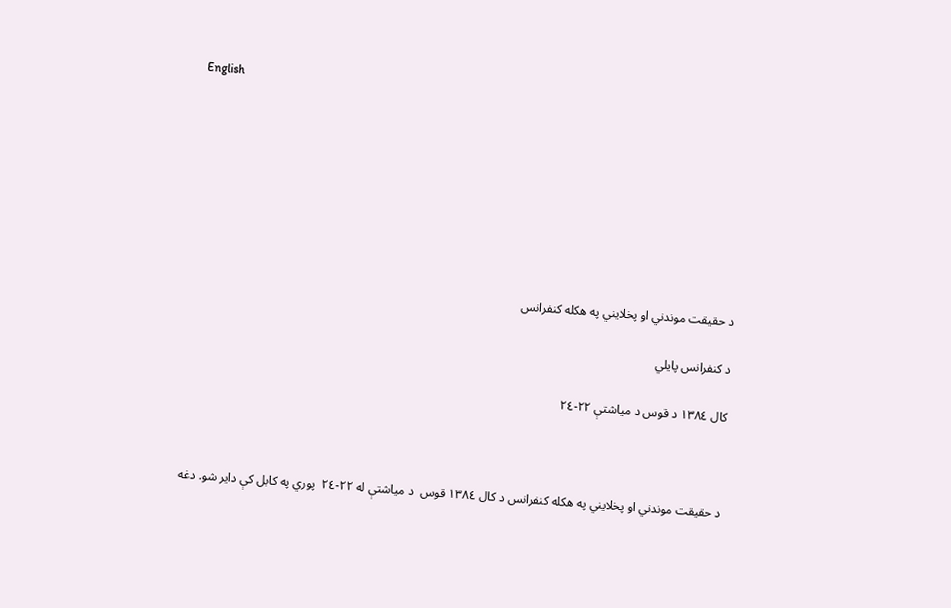English








د حقيقت موندني او پخلايني په هکله کنفرانس

د کنفرانس پايلي

کال ١٣٨٤ د قوس د مياشتې ٢٢-٢٤



د حقيقت موندني او پخلايني په هکله كنفرانس د کال ١٣٨٤ قوس  د مياشتې له ٢٢-٢٤  پوري په کابل کې داير شو. دغه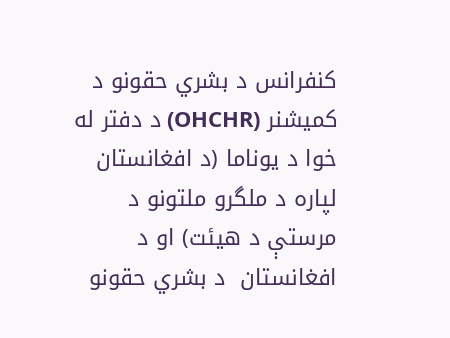کنفرانس د بشري حقونو د کميشنر (OHCHR) د دفتر له خوا د يوناما (د افغانستان لپاره د ملگرو ملتونو د مرستې د هيئت) او د افغانستان  د بشري حقونو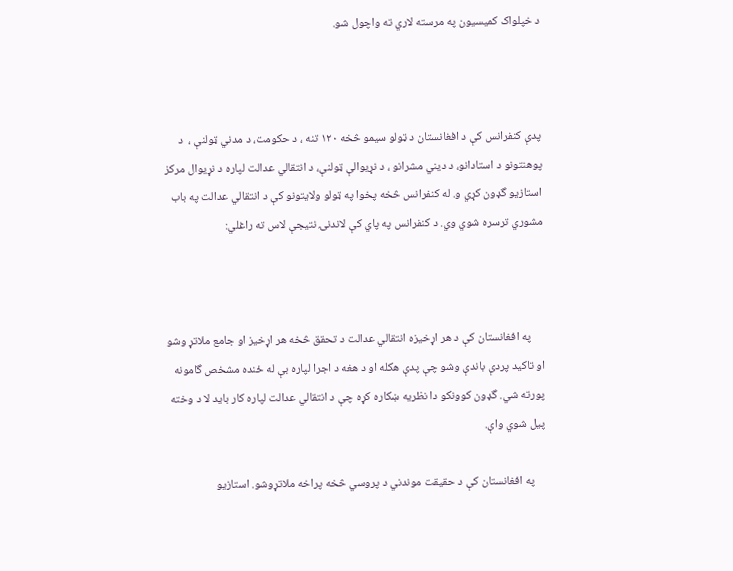د خپلواک کميسيون په مرسته لاري ته واچول شو.



پدې کنفرانس کې د افغانستان د ټولو سيمو څخه ١٢٠ تنه ، د حکومت، د مدني ټولنې ،  د پوهنتونو د استادانو، د ديني مشرانو ، د نړيوالې ټولنې، د انتقالي عدالت لپاره د نړيوال مرکز استازيو گډون کړي و. له کنفرانس څخه پخوا په ټولو ولايتونو کې د انتقالي عدالت په باب مشوري ترسره شوي وي. د کنفرانس په پاي کې لاندنۍ نتيجې لاس ته راغلي:



     په افغانستان کې د هر اړخيزه انتقالي عدالت د تحقق څخه هر اړخيز او جامع ملاتړ وشو او تاکيد پردې باندې وشو چې پدې هکله او د هغه د اجرا لپاره بې له ځنده مشخص گامونه پورته شي. گډون کوونکو دا نظريه ښکاره کړه چې د انتقالي عدالت لپاره کار بايد لا د وخته پيل شوي واې.

    په افغانستان کې د حقيقت موندني د پروسي څخه پراخه ملاتړوشو. استازيو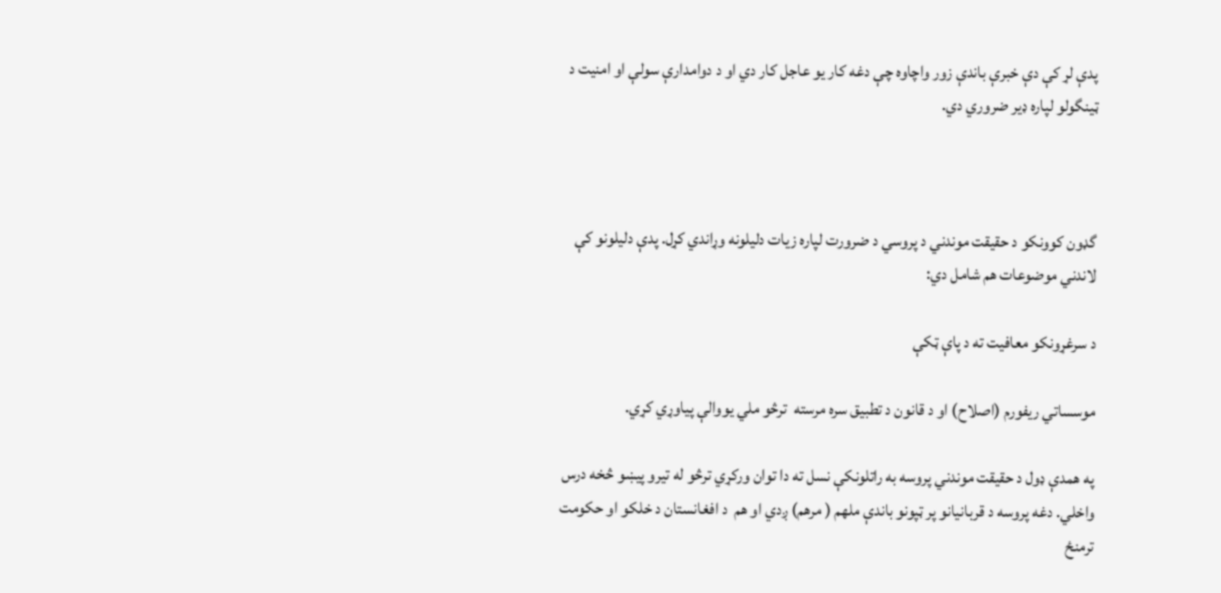پدې لړ کې دې خبرې باندې زور واچاوه چې دغه کار يو عاجل کار دي او د دوامدارې سولې او امنيت د ټينگولو لپاره ډير ضروري دي.



گډون کوونکو د حقيقت موندني د پروسي د ضرورت لپاره زيات دليلونه وړاندي کړل. پدې دليلونو کې لاندني موضوعات هم شامل دي:

د سرغړونكو معافيت ته د پاې ټکې

موسساتي ريفورم (اصلاح) او د قانون د تطبيق سره مرسته  ترڅو ملي يووالې پياوړي کړي.

په همدې ډول د حقيقت موندني پروسه به راتلونکې نسل ته دا توان ورکړي ترڅو له تيرو پيښو څخه درس واخلي. دغه پروسه د قربانيانو پر ټپونو باندې ملهم ( مرهم) ږدي او هم  د افغانستان د خلکو او حکومت ترمنځ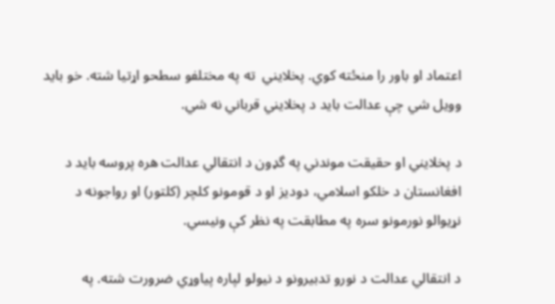اعتماد او باور را منځته کوي. پخلايني  ته په مختلفو سطحو اړتيا شته. خو بايد وويل شي چې عدالت بايد د پخلايني قرباني نه شي.

د پخلايني او حقيقت موندني په گډون د انتقالي عدالت هره پروسه بايد د افغانستان د خلکو اسلامي، دوديز او د قومونو کلچر (کلتور) او رواجونه د نړيوالو نورمونو سره په مطابقت په نظر کې ونيسي.

د انتقالي عدالت د نورو تدبيرونو د نيولو لپاره پياوړي ضرورت شته. په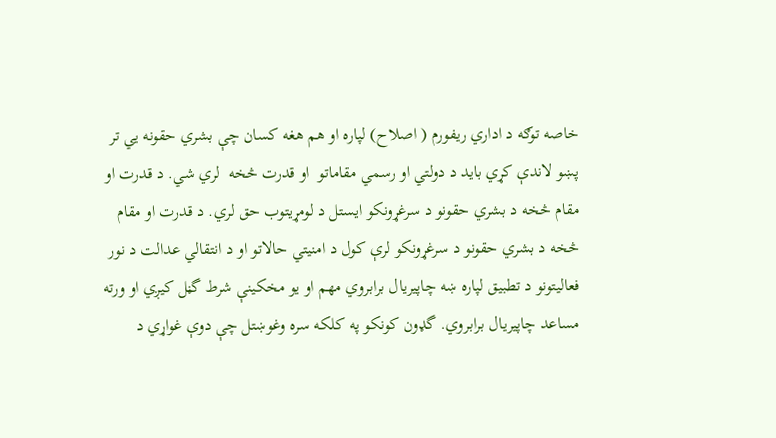خاصه توګه د اداري ريفورم ( اصلاح) لپاره او هم هغه کسان چې بشري حقونه يي تر پښو لاندې کړي بايد د دولتي او رسمي مقاماتو  او قدرت څخه  لري شي. د قدرت او مقام څخه د بشري حقونو د سرغړونکو ايستل د لومړيتوب حق لري. د قدرت او مقام څخه د بشري حقونو د سرغړونکو لرې کول د امنيتي حالاتو او د انتقالي عدالت د نور فعاليتونو د تطبيق لپاره ښه چاپيريال برابروي مهم او يو مخکينې شرط گڼل کيږي او ورته مساعد چاپيريال برابروي. گډون کونکو په کلکه سره وغوښتل چې دوې غواړي د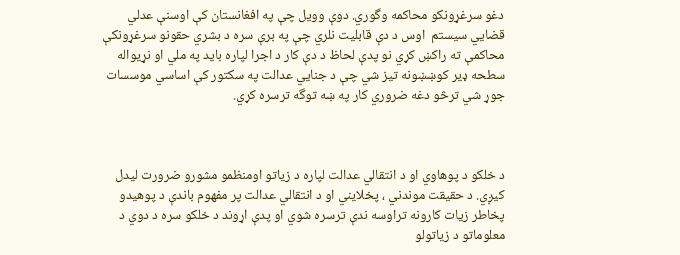دغو سرغړونکو محاکمه وگوري. دوې وويل چې په افغانستان کې اوسنې عدلي قضايي سيستم  اوس د دې قابليت نلري چې په برې سره د بشري حقونو سرغړونکې محاکمې ته راکښ کړي نو پدې لحاظ د دې کار د اجرا لپاره بايد په ملي او نړيواله سطحه ډير کوښښونه تيز شي چې د جنايي عدالت په سکتور کې اساسي موسسات جوړ شي ترڅو دغه ضروري کار په ښه توگه ترسره کړي.



د خلکو د پوهاوي او د انتقالي عدالت لپاره د زياتو اومنظمو مشورو ضرورت ليدل کيږي. د حقيقت موندني ، پخلايني او د انتقالي عدالت پر مفهوم باندې د پوهيدو پخاطر زيات کارونه تراوسه ندې ترسره شوي او پدې اړوند د خلکو سره د دوي د معلوماتو د زياتولو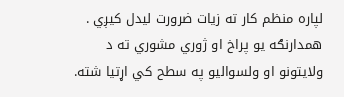لپاره منظم كار ته زيات ضرورت ليدل کيږي . همدارنګه يو پراخ او ژوري مشوري ته د ولايتونو او ولسواليو په سطح كي اړتيا شته.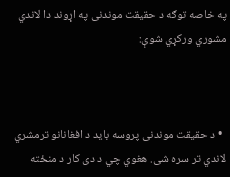په خاصه توګه د حقيقت موندنى په اړوند دا لاندي مشوري وركړي شوې:



  • د حقيقت موندنى پروسه بايد د افغانانو ترمشري لاندي تر سره شى. هغوي چي د دى كار د منځته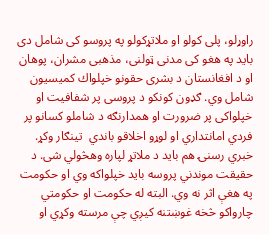راوړلو، پلى كولو او ملاتړكولو په پروسو كى شامل دى بايد په هغو كى مدنى ټولنى، مذهبى مشران، پوهان او د افغانستان د بشرى حقونو خپلواك كميسيون شامل وي. ګډون كونکو د پروسى پر شفافيت او خپلواكى پر ضرورت او همدارنګه د شاملو كسانو پر فردي امانتداري او لوړو اخلاقو باندي  تينګار وکړ. خبري رسنۍ هم بايد د ملاتړ لپاره وهڅولي شى. د حقيقت موندني پروسه بايد خپلواکه وي او حکومت په هغې اثر نه وي. البته له حکومت او حکومتي چارواکو څخه غوښتنه کيږي چې مرسته وکړي او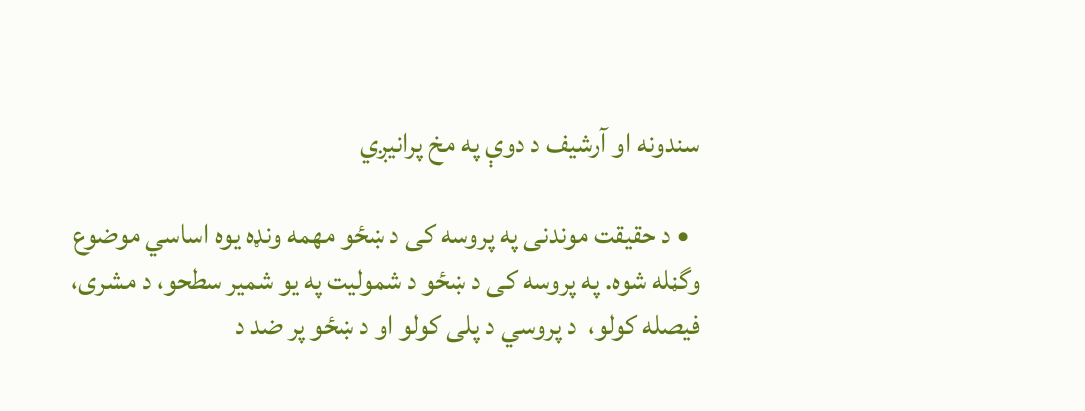سندونه او آرشيف د دوې په مخ پرانيږي

  • د حقيقت موندنى په پروسه كى د ښځو مهمه ونډه يوه اساسي موضوع وگڼله شوه. په پروسه كى د ښځو د شموليت په يو شمير سطحو، د مشرى، فيصله كولو،  د پروسي د پلى كولو او د ښځو پر ضد د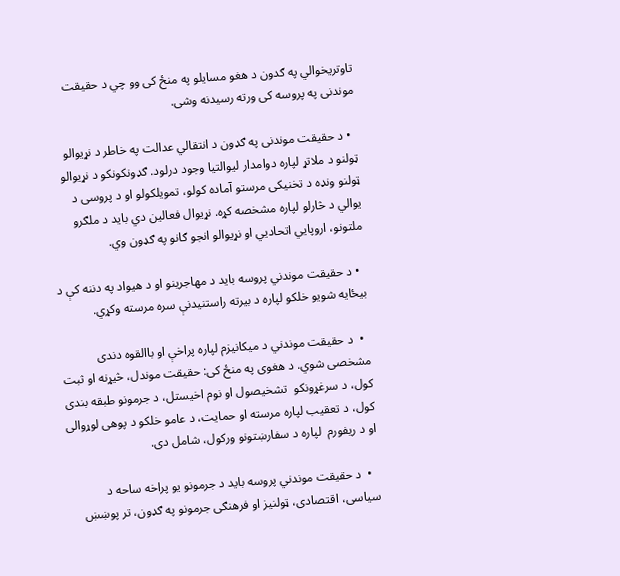تاوتريخوالي په ګدون د هغو مسايلو په منځ كى وو چي د حقيقت موندنى په پروسه كى ورته رسيدنه وشى.

  • د حقيقت موندنى په ګډون د انتقالي عدالت په خاطر د نړيوالو ټولنو د ملاتړ لپاره دوامدار ليوالتيا وجود درلود. ګډونكونكو د نړيوالو ټولنو ونډه د تخنيكى مرستو آماده كولو، تمويلكولو او د پروسى د يوالي د څارلو لپاره مشخصه كړه. نړيوال فعالين دي بايد د ملګرو ملتونو، اروپايي اتحاديي او نړيوالو انجو ګانو په ګډون وي.

  • د حقيقت موندني پروسه بايد د مهاجرينو او د هيواد په دننه کې د بيځايه شويو خلکو لپاره د بيرته راستنيدنې سره مرسته وکړي.

  •  د حقيقت موندني د ميكانيزم لپاره پراخې او باالقوه دندى مشخصى شوي. د هغوى په منځ كى: حقيقت موندل، څيړنه او ثبت كول، د سرغړونکو  تشخيصول او نوم اخيستل، د جرمونو طبقه بندى كول، د تعقيب لپاره مرسته او حمايت، د عامو خلكو د پوهى لوړوالى او د ريفورم  لپاره د سفارښتونو وركول، شامل دى.

  •  د حقيقت موندني پروسه بايد د جرمونو يو پراخه ساحه د سياسى، اقتصادى، ټولنيز او فرهنګى جرمونو په ګډون، تر پوښښ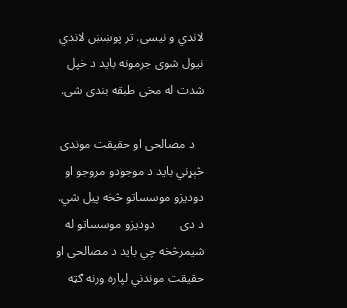لاندي و نيسى. تر پوښښ لاندي نيول شوى جرمونه بايد د خپل شدت له مخى طبقه بندى شى.

   د مصالحى او حقيقت موندى څېړني بايد د موجودو مروجو او دوديزو موسساتو څخه پيل شي. د دى        دوديزو موسساتو له شيمرڅخه چي بايد د مصالحى او حقيقت موندني لپاره ورنه ګټه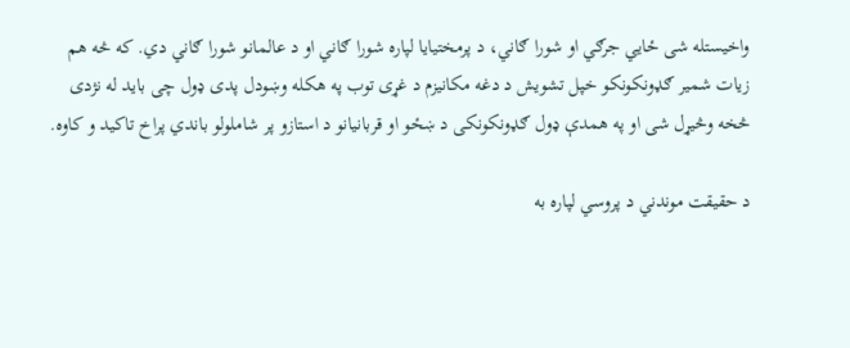واخيستله شى ځايي جرګي او شورا ګاني، د پرمختيايا لپاره شورا ګاني او د عالمانو شورا ګاني دي. كه څه هم زيات شمير ګډونكونكو خپل تشويش د دغه مكانيزم د غړى توب په هكله وښودل پدى ډول چى بايد له نژدى څخه وڅيړل شى او په همدې ډول ګډونكونكى د ښځو او قربانيانو د استازو پر شاملولو باندي پراخ تاكيد و كاوه.

د حقيقت موندني د پروسي لپاره به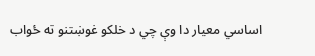اساسي معيار دا وې چي د خلکو غوښتنو ته ځواب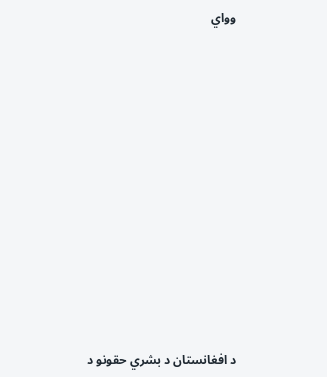وواي















د افغانستان د بشري حقونو د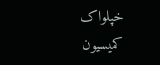خپلواک کميسيون